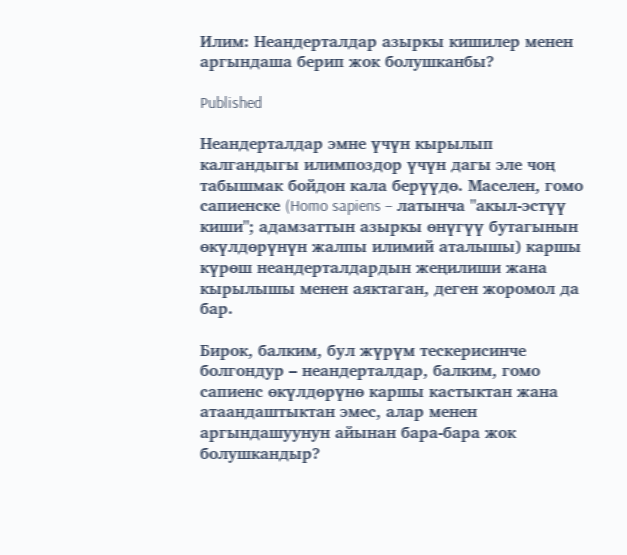Илим: Неандерталдар азыркы кишилер менен аргындаша берип жок болушканбы?

Published

Неандерталдар эмне үчүн кырылып калгандыгы илимпоздор үчүн дагы эле чоң табышмак бойдон кала берүүдө. Маселен, гомо сапиенске (Homo sapiens – латынча "акыл-эстүү киши"; адамзаттын азыркы өнүгүү бутагынын өкүлдөрүнүн жалпы илимий аталышы) каршы күрөш неандерталдардын жеңилиши жана кырылышы менен аяктаган, деген жоромол да бар.

Бирок, балким, бул жүрүм тескерисинче болгондур – неандерталдар, балким, гомо сапиенс өкүлдөрүнө каршы кастыктан жана атаандаштыктан эмес, алар менен аргындашуунун айынан бара-бара жок болушкандыр?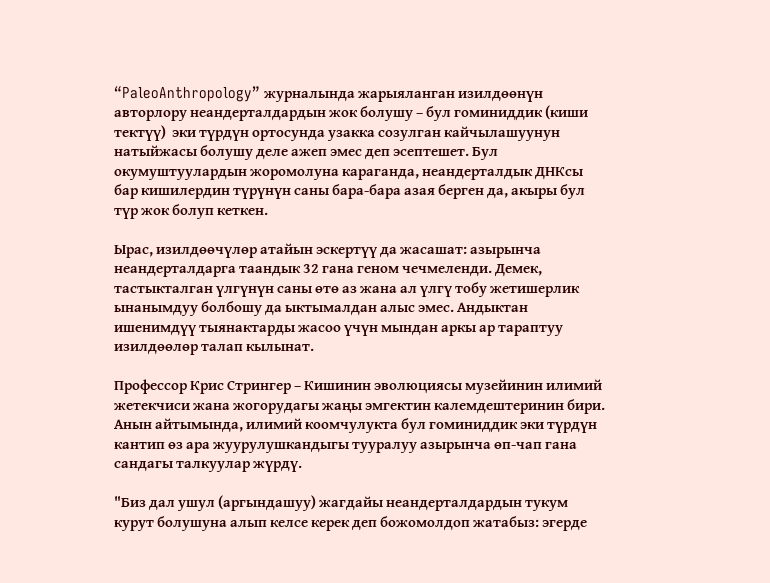“PaleoAnthropology” журналында жарыяланган изилдөөнүн авторлору неандерталдардын жок болушу – бул гоминиддик (киши тектүү)  эки түрдүн ортосунда узакка созулган кайчылашуунун натыйжасы болушу деле ажеп эмес деп эсептешет. Бул окумуштуулардын жоромолуна караганда, неандерталдык ДНКсы бар кишилердин түрүнүн саны бара-бара азая берген да, акыры бул түр жок болуп кеткен.

Ырас, изилдөөчүлөр атайын эскертүү да жасашат: азырынча неандерталдарга таандык 32 гана геном чечмеленди. Демек, тастыкталган үлгүнүн саны өтө аз жана ал үлгү тобу жетишерлик ынанымдуу болбошу да ыктымалдан алыс эмес. Андыктан ишенимдүү тыянактарды жасоо үчүн мындан аркы ар тараптуу изилдөөлөр талап кылынат.

Профессор Крис Стрингер – Кишинин эволюциясы музейинин илимий жетекчиси жана жогорудагы жаңы эмгектин калемдештеринин бири. Анын айтымында, илимий коомчулукта бул гоминиддик эки түрдүн кантип өз ара жуурулушкандыгы тууралуу азырынча өп-чап гана сандагы талкуулар жүрдү.

"Биз дал ушул (аргындашуу) жагдайы неандерталдардын тукум курут болушуна алып келсе керек деп божомолдоп жатабыз: эгерде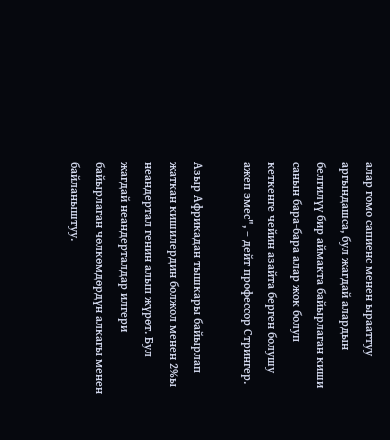алар гомо сапиенс менен ырааттуу аргындашса, бул жагдай алардын белгилүү бир аймакта байырлаган киши санын бара-бара алар жок болуп кеткенге чейин азайта берген болушу ажеп эмес", – дейт профессор Стрингер.

Азыр Африкадан тышкары байырлап жаткан кишилердин болжол менен 2%ы неандертал генин алып жүрөт. Бул жагдай неандерталдар илгери байырлаган чөлкөмдөрдүн алкагы менен байланыштуу.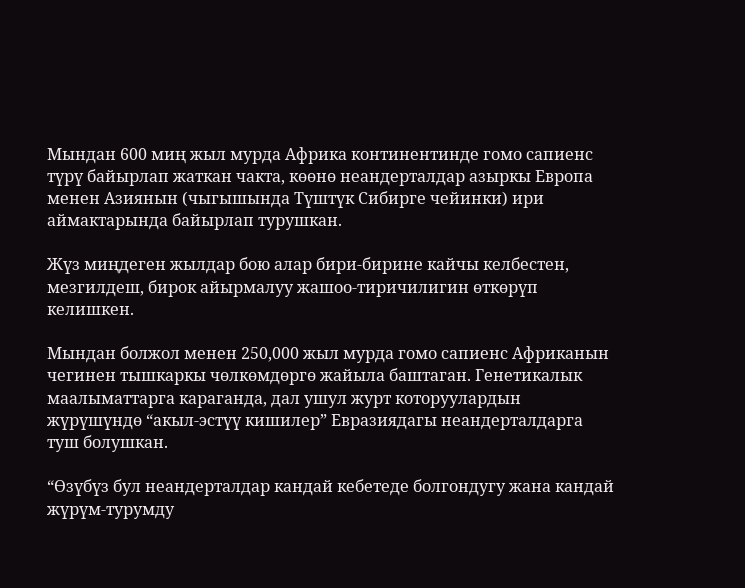Мындан 600 миң жыл мурда Африка континентинде гомо сапиенс түрү байырлап жаткан чакта, көөнө неандерталдар азыркы Европа менен Азиянын (чыгышында Түштүк Сибирге чейинки) ири аймактарында байырлап турушкан.

Жүз миңдеген жылдар бою алар бири-бирине кайчы келбестен, мезгилдеш, бирок айырмалуу жашоо-тиричилигин өткөрүп келишкен.

Мындан болжол менен 250,000 жыл мурда гомо сапиенс Африканын чегинен тышкаркы чөлкөмдөргө жайыла баштаган. Генетикалык маалыматтарга караганда, дал ушул журт которуулардын жүрүшүндө “акыл-эстүү кишилер” Евразиядагы неандерталдарга туш болушкан.

“Өзүбүз бул неандерталдар кандай кебетеде болгондугу жана кандай жүрүм-турумду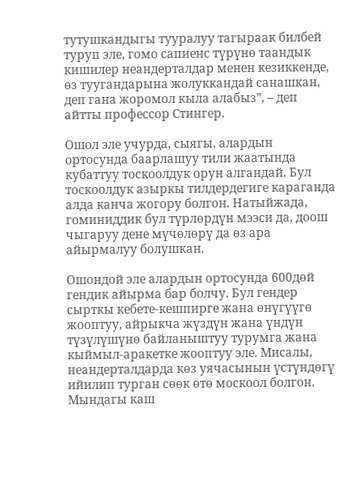тутушкандыгы тууралуу тагыраак билбей туруп эле, гомо сапиенс түрүнө таандык кишилер неандерталдар менен кезиккенде, өз туугандарына жолуккандай санашкан, деп гана жоромол кыла алабыз”, – деп айтты профессор Стингер.

Ошол эле учурда, сыягы, алардын ортосунда баарлашуу тили жаатында кубаттуу тоскоолдук орун алгандай. Бул тоскоолдук азыркы тилдердегиге караганда алда канча жогору болгон. Натыйжада, гоминиддик бул түрлөрдүн мээси да, доош чыгаруу дене мүчөлөрү да өз ара айырмалуу болушкан.

Ошондой эле алардын ортосунда 600дөй гендик айырма бар болчу. Бул гендер сырткы кебете-кешпирге жана өнүгүүгө жооптуу, айрыкча жүздүн жана үндүн түзүлүшүнө байланыштуу турумга жана кыймыл-аракетке жооптуу эле. Мисалы, неандерталдарда көз уячасынын үстүндөгү ийилип турган сөөк өтө москоол болгон. Мындагы каш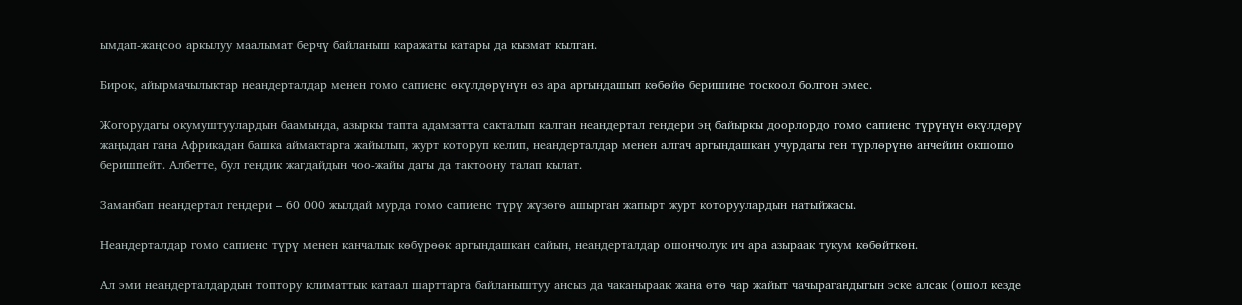ымдап-жаңсоо аркылуу маалымат берчү байланыш каражаты катары да кызмат кылган.

Бирок, айырмачылыктар неандерталдар менен гомо сапиенс өкүлдөрүнүн өз ара аргындашып көбөйө беришине тоскоол болгон эмес.

Жогорудагы окумуштуулардын баамында, азыркы тапта адамзатта сакталып калган неандертал гендери эң байыркы доорлордо гомо сапиенс түрүнүн өкүлдөрү жаңыдан гана Африкадан башка аймактарга жайылып, журт которуп келип, неандерталдар менен алгач аргындашкан учурдагы ген түрлөрүнө анчейин окшошо беришпейт. Албетте, бул гендик жагдайдын чоо-жайы дагы да тактоону талап кылат.

Заманбап неандертал гендери – 60 000 жылдай мурда гомо сапиенс түрү жүзөгө ашырган жапырт журт которуулардын натыйжасы.

Неандерталдар гомо сапиенс түрү менен канчалык көбүрөөк аргындашкан сайын, неандерталдар ошончолук ич ара азыраак тукум көбөйткөн.

Ал эми неандерталдардын топтору климаттык катаал шарттарга байланыштуу ансыз да чаканыраак жана өтө чар жайыт чачырагандыгын эске алсак (ошол кезде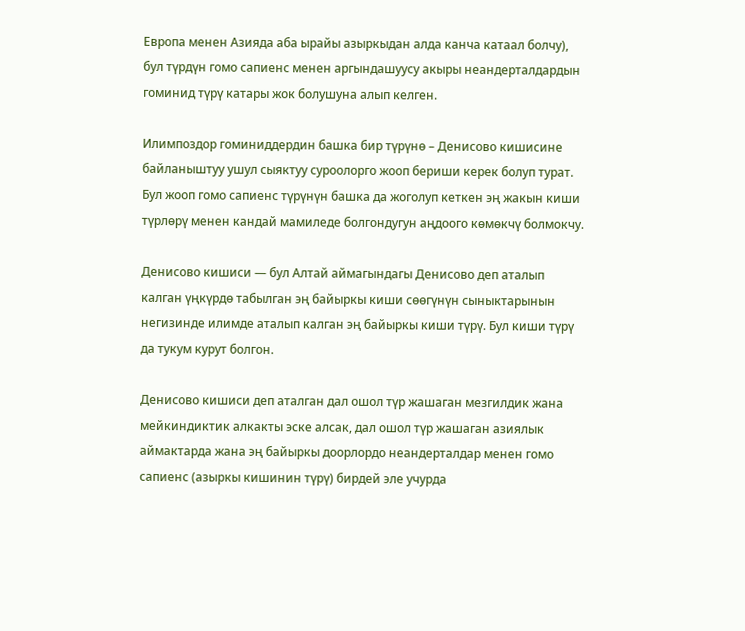Европа менен Азияда аба ырайы азыркыдан алда канча катаал болчу), бул түрдүн гомо сапиенс менен аргындашуусу акыры неандерталдардын гоминид түрү катары жок болушуна алып келген.

Илимпоздор гоминиддердин башка бир түрүнө – Денисово кишисине байланыштуу ушул сыяктуу суроолорго жооп бериши керек болуп турат. Бул жооп гомо сапиенс түрүнүн башка да жоголуп кеткен эң жакын киши түрлөрү менен кандай мамиледе болгондугун аңдоого көмөкчү болмокчу.

Денисово кишиси — бул Алтай аймагындагы Денисово деп аталып калган үңкүрдө табылган эң байыркы киши сөөгүнүн сыныктарынын негизинде илимде аталып калган эң байыркы киши түрү. Бул киши түрү да тукум курут болгон.

Денисово кишиси деп аталган дал ошол түр жашаган мезгилдик жана мейкиндиктик алкакты эске алсак, дал ошол түр жашаган азиялык аймактарда жана эң байыркы доорлордо неандерталдар менен гомо сапиенс (азыркы кишинин түрү) бирдей эле учурда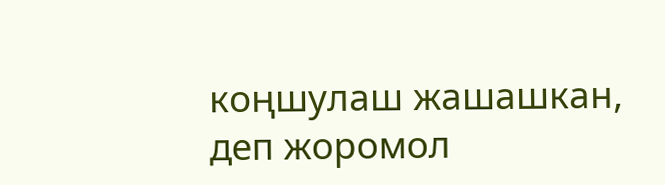коңшулаш жашашкан, деп жоромол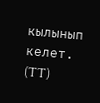кылынып келет. (TT)